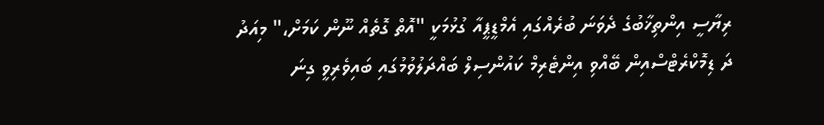ރިޔާސީ އިންތިޚާބުގެ ދެވަނަ ބުރެއްގައި އެމްޑީޕީއާ ގުޅުމަކީ "އޮތް ގޮތެއް ނޫން ކަމަށް،" މިއަދު ދަ ޑިމޮކްރެޓްސްއިން ބޭއްވި އިންޓެރިމް ކައުންސިލް ބައްދަލުވުމުގައި ބައިވެރިވީ ގިނަ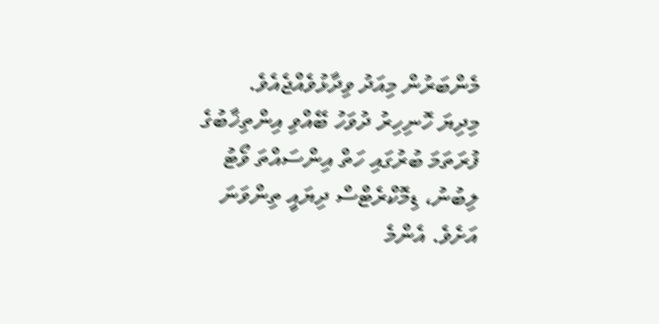މެންބަރުން މިއަދު ވިދާޅުވެއްޖެއެވެ.
މިދިޔަ ހޮނިހިރު ދުވަހު ބޭއްވި އިންތިޚާބުގެ ފުރަތަމަ ބުރުގައި ހަތް އިންސައްތަ ވޯޓު ލިބުނު، ޑިމޮކްރެޓްސް ދިޔައީ ތިންވަނަ އަށެވެ. އެންމެ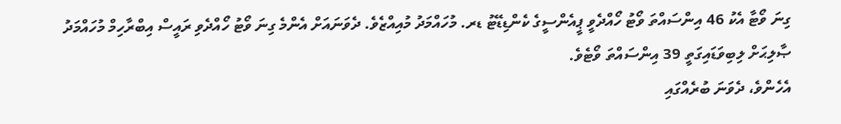ގިނަ ވޯޓާ އެކު 46 އިންސައްތަ ވޯޓު ހޯއްދެވީ ޕީއެންސީގެ ކެންޑިޑޭޓު ޑރ. މުހައްމަދު މުއިއްޒެވެ. ދެވަނައަށް އެންމެ ގިނަ ވޯޓު ހޯއްދެވި ރައީސް އިބްރާހިމް މުހައްމަދު ޞާލިޙަށް ލިބިވަޑައިގަތީ 39 އިންސައްތަ ވޯޓެވެ.
އެހެންވެ، ދެވަނަ ބުރެއްގައި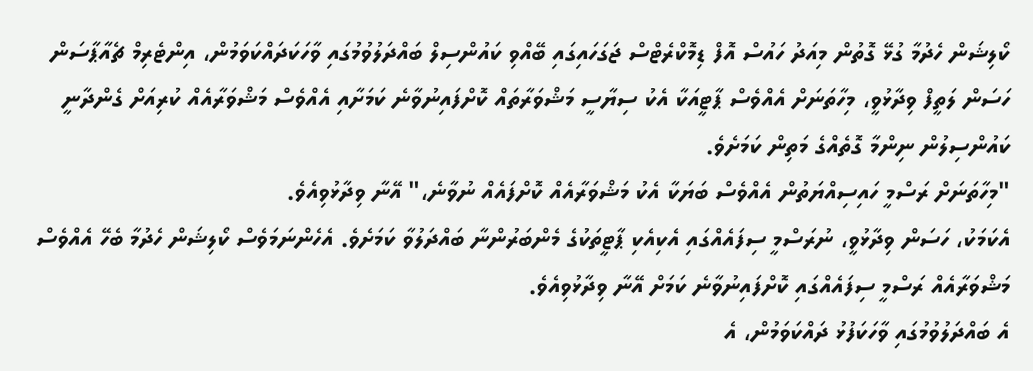ކޯލިޝަން ހެދުމާ ގުޅޭ ގޮތުން މިއަދު ހައުސް އޮފް ޑިމޮކްރެޓްސް ޖަގަހައިގައި ބޭއްވި ކައުންސިލް ބައްދަލުވުމުގައި ވާހަކަދައްކަވަމުން، އިންޓެރިމް ޗެއާޕާސަން ހަސަން ލަތީފް ވިދާޅުވީ، މިހާތަނަށް އެއްވެސް ޕާޓީއަކާ އެކު ސިޔާސީ މަޝްވަރާތައް ކޮށްފައިނުވާނެ ކަމަށާއި އެއްވެސް މަޝްވަރާއެއް ކުރިއަށް ގެންދާނީ ކައުންސިލުން ނިންމާ ގޮތެއްގެ މަތިން ކަމަށެވެ.
"މިހާތަނަށް ރަސްމީ ހައިސިއްޔަތުން އެއްވެސް ބަޔަކާ އެކު މަޝްވަރާއެއް ކޮށްފައެއް ނުވާނެ،" އޭނާ ވިދާޅުވިއެވެ.
އެކަމަކު، ހަސަން ވިދާޅުވީ، ނުރަސްމީ ސިފައެއްގައި އެކިއެކި ޕާޓީތަކުގެ މެންބަރުންނާ ބައްދަލުވާ ކަމަށެވެ. އެހެންނަމަވެސް ކޯލިޝަން ހެދުމާ ބެހޭ އެއްވެސް މަޝްވަރާއެއް ރަސްމީ ސިފައެއްގައި ކޮށްފައިނުވާނެ ކަމަށް އޭނާ ވިދާޅުވިއެވެ.
އެ ބައްދަލުވުމުގައި ވާހަކަފުޅު ދައްކަވަމުން، އެ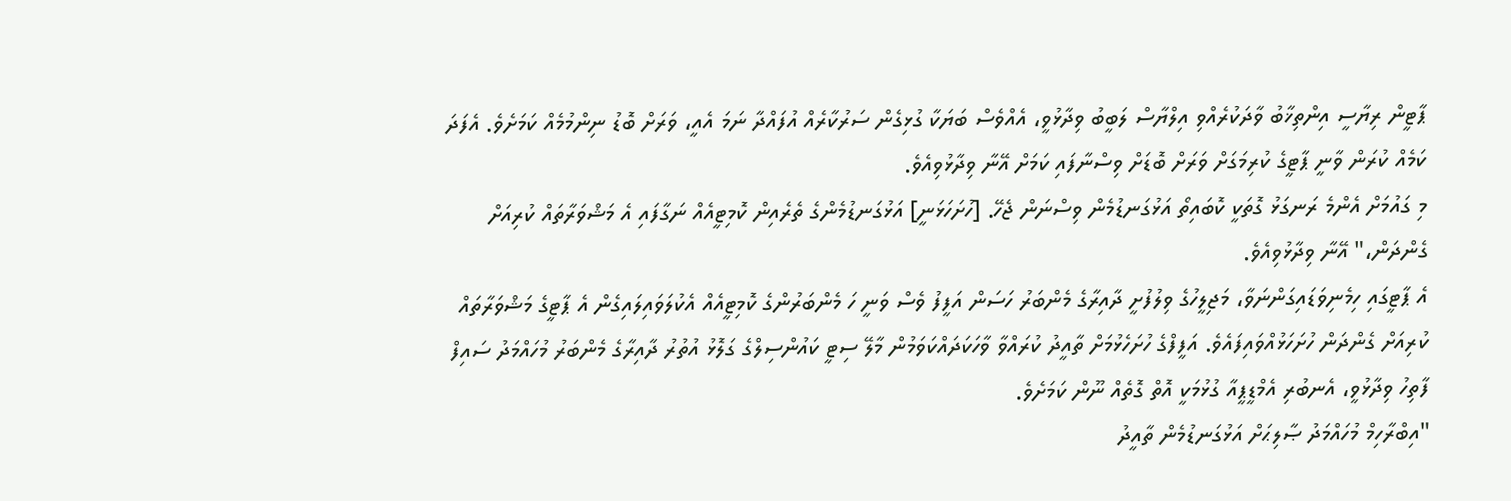ޕާޓީން ރިޔާސީ އިންތިޚާބު ވާދަކުރެއްވި އިލްޔާސް ލަބީބު ވިދާޅުވީ، އެއްވެސް ބަޔަކާ ގުޅިގެން ސަރުކާރެއް އުފައްދާ ނަމަ އެއީ، ވަރަށް ބޮޑު ނިންމުމެއް ކަމަށެވެ. އެފަދަ ކަމެއް ކުރަން ވާނީ ޕާޓީގެ ކުރިމަގަށް ވަރަށް ބޮޑަށް ވިސްނާފައި ކަމަށް އޭނާ ވިދާޅުވިއެވެ.
މި ގައުމަށް އެންމެ ރަނގަޅު ގޮތަކީ ކޮބައިތޯ އަޅުގަނޑުމެން ވިސްނަން ޖެހޭ. [ހުށަހަޅަނީ] އަޅުގަނޑުމެންގެ ތެރެއިން ކޮމިޓީއެއް ނަގާފައި އެ މަޝްވަރާތައް ކުރިއަށް ގެންދަން،" އޭނާ ވިދާޅުވިއެވެ.
އެ ޕާޓީގައި ހިމެނިވަޑައިގަންނަވާ، މަޖިލީހުގެ ވިލުފުށީ ދާއިރާގެ މެންބަރު ހަސަން އަފީފު ވެސް ވަނީ ހަ މެންބަރުންގެ ކޮމިޓީއެއް އެކުލަވައިލައިގެން އެ ޕާޓީގެ މަޝްވަރާތައް ކުރިއަށް ގެންދަން ހުށަހަޅުއްވައިފައެވެ. އަފީފްގެ ހުށަހެޅުމަށް ތާއީދު ކުރައްވާ ވާހަކަދައްކަވަމުން މާލޭ ސިޓީ ކައުންސިލްގެ ގަލޮޅު އުތުރު ދާއިރާގެ މެންބަރު މުހައްމަދު ސައިފް ފާތިހު ވިދާޅުވީ، އެނބުރި އެމްޑީޕީއާ ގުޅުމަކީ އޮތް ގޮތެއް ނޫން ކަމަށެވެ.
"އިބްރާހިމް މުހައްމަދު ޞާލިޙަށް އަޅުގަނޑުމެން ތާއީދު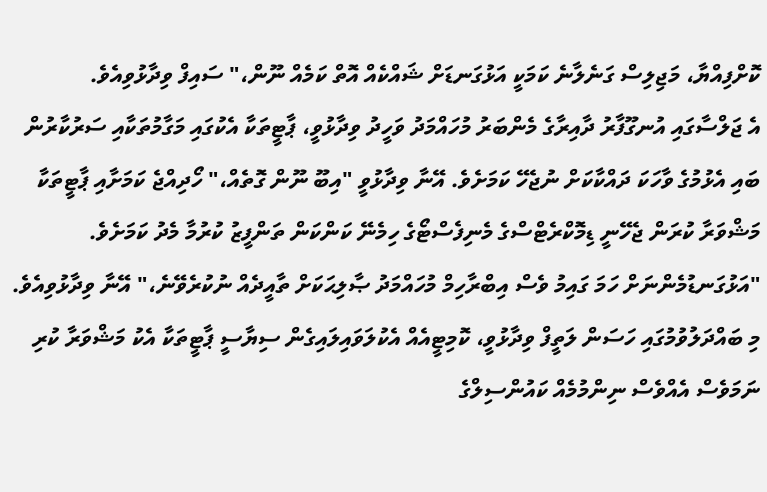ކޮށްފިއްޔާ، މަޖިލިސް ގަނެލާނެ ކަމަކީ އަޅުގަނޑަށް ޝައްކެއް އޮތް ކަމެއް ނޫން،" ސައިފް ވިދާޅުވިއެވެ.
އެ ޖަލްސާގައި އުނގޫފާރު ދާއިރާގެ މެންބަރު މުހައްމަދު ވަހީދު ވިދާޅުވީ، ޕާޓީތަކާ އެކުގައި މަގާމުތަކާއި ސަރުކާރުން ބައި އެޅުމުގެ ވާހަކަ ދައްކާކަށް ނުޖެހޭ ކަމަށެވެ. އޭނާ ވިދާޅުވީ "އިބޫ ނޫން ގޮތެއް،" ހޯދިއްޖެ ކަމަށާއި ޕާޓީތަކާ މަޝްވަރާ ކުރަން ޖެހޭނީ ޑިމޮކްރެޓްސްގެ މެނިފެސްޓޯގެ ހިމެނޭ ކަންކަން ތަންފީޒު ކުރުމާ މެދު ކަމަށެވެ.
"އަޅުގަނޑުމެންނަށް ހަމަ ގައިމު ވެސް އިބްރާހިމް މުހައްމަދު ޞާލިޙަކަށް ތާއީދެއް ނުކުރެވޭނެ،" އޭނާ ވިދާޅުވިއެވެ.
މި ބައްދަލުވުމުގައި ހަސަން ލަތީފް ވިދާޅުވީ، ކޮމިޓީއެއް އެކުލަވައިލައިގެން ސިޔާސީ ޕާޓީތަކާ އެކު މަޝްވަރާ ކުރި ނަމަވެސް އެއްވެސް ނިންމުމެއް ކައުންސިލްގެ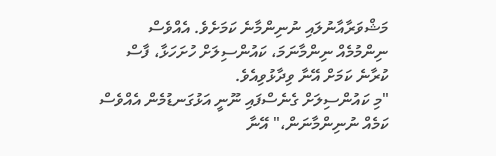މަޝްވަރާއާނުލައި ނުނިންމާނެ ކަމަށެވެ. އެއްވެސް ނިންމުމެއް ނިންމާނަމަ، ކައުންސިލަށް ހުށަހަޅާ، ފާސް ކުރާނެ ކަމަށް އޭނާ ވިދާޅުވިއެވެ.
"މި ކައުންސިލަށް ގެނެސްފައި ނޫނީ އަޅުގަނޑުމެން އެއްވެސް ކަމެއް ނުނިންމާނަން،" އޭނާ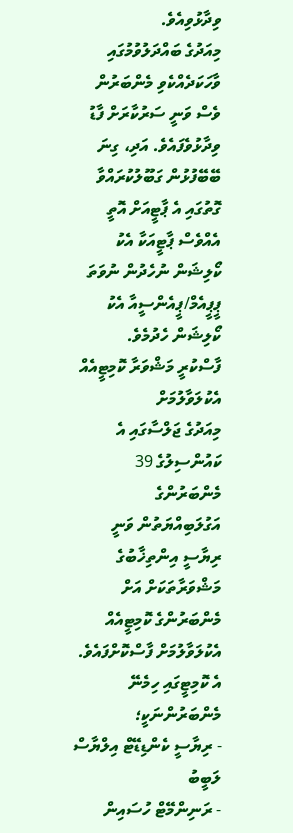ވިދާޅުވިއެވެ.
މިއަދުގެ ބައްދަލުވުމުގައި ވާހަކަދެއްކެވި މެންބަރުން ވެސް ވަނީ ސަރުކާރަށް ފާޑު ވިދާޅުވެފައެވެ. އަދި، ގިނަ ބޭބޭފުޅުން ގަބޫލުކުރައްވާ ގޮތުގައި އެ ޕާޓީއަށް އޮތީ އެއްވެސް ޕާޓީއަކާ އެކު ކޯލިޝަން ނުހެދުން ނުވަތަ ޕީޕީއެމް/ޕީއެންސީއާ އެކު ކޯލިޝަން ހެދުމެވެ.
ފާސްކުރީ މަޝްވަރާ ކޮމިޓީއެއް އެކުލަވާލުމަށް
މިއަދުގެ ޖަލްސާގައި އެ ކައުންސިލުގެ 39 މެންބަރުންގެ އަގުލަބިއްޔަތުން ވަނީ ރިޔާސީ އިންތިޚާބުގެ މަޝްވަރާތަކަށް އަށް މެންބަރުންގެ ކޮމިޓީއެއް އެކުލަވާލުމަށް ފާސްކޮށްފައެވެ.
އެ ކޮމިޓީގައި ހިމެނޭ މެންބަރުންނަކީ؛
- ރިޔާސީ ކެންޑިޑޭޓް އިލްޔާސް ލަބީބު
- ރަނިންމޭޓް ހުސައިން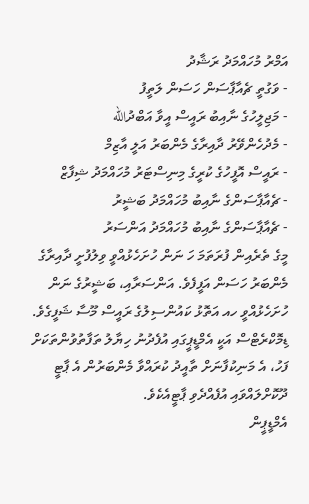އަމްރު މުހައްމަދު ރަޝާދު
- ވަގުތީ ޗެއާޕާސަން ހަސަން ލަތީފު
- މަޖިލީހުގެ ނާއިބު ރައީސް އީވާ އަބްދުالله
- މެދުހެންވޭރު ދާއިރާގެ މެންބަރު އަލީ އާޒިމް
- ރައީސް އޮފީހުގެ ކުރީގެ މިނިސްޓަރު މުހައްމަދު ޝިފާޒް
- ޗެއާޕާސަންގެ ނާއިބު މުހައްމަދު ބަޝީރު
- ޗެއާޕާސަންގެ ނާއިބު މުހައްމަދު އަންސަރު
މީގެ ތެރެއިން ފުރަތަމަ ހަ ނަން ހުށަހެޅުއްވީ ވިލުފުށީ ދާއިރާގެ މެންބަރު ހަސަން އަފީފެވެ. އަންސަރާއި، ބަޝީރުގެ ނަން ހުށަހެޅުއްވީ ހއ އަތޮޅު ކައުންސިލުގެ ރައީސް މޫސާ ޝަފީގެވެ.
ޑިމޮކްރެޓްސް އަކީ އެމްޑީޕީގައި އުފެދުނު ހިޔާލު ތަފާތުވުންތަކަށް ފަހު، އެ މަނިކުފާނަށް ތާއީދު ކުރައްވާ މެންބަރުން އެ ޕާޓީ ދޫކޮށްލައްވައި އުފެއްދެވި ޕާޓީއެކެވެ.
އެމްޑީޕީން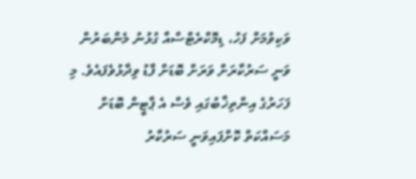ވަކިވުމަށް ފަހު، ޑިމޮކްރެޓްސްއާ ގުޅުނު މެންބަރުން ވަނީ ސަރުކާރަށް ވަރަށް ބޮޑަށް ފާޑު ވިދާޅުވެފައެވެ. މި ފަހަރުގެ އިންތިޚާބުގައި ވެސް އެ ޕާޓީން ބޮޑަށް މަސައްކަތް ކޮށްފައިވަނީ ސަރުކާރު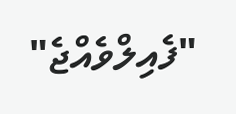"ފެއިލްވެއްޖެ"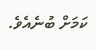ކަމަށް ބުނެއެވެ.